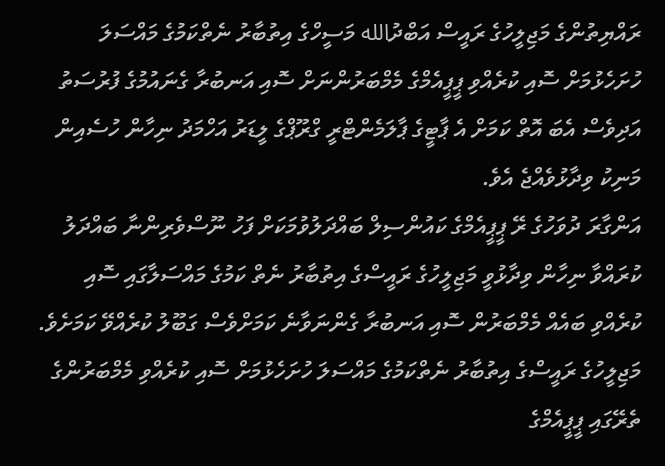ރައްޔިތުންގެ މަޖިލީހުގެ ރައީސް އަބްދުالله މަސީހްގެ އިތުބާރު ނެތްކަމުގެ މައްސަލަ ހުށަހެޅުމަށް ސޮއި ކުރެއްވި ޕީޕީއެމްގެ މެމްބަރުންނަށް ސޮއި އަނބުރާ ގެނައުމުގެ ފުރުސަތު އަދިވެސް އެބަ އޮތް ކަމަށް އެ ޕާޓީގެ ޕާލަމެންޓްރީ ގްރޫޕްގެ ލީޑަރު އަހްމަދު ނިހާން ހުސެއިން މަނިކު ވިދާޅުވެއްޖެ އެވެ.
އަންގާރަ ދުވަހުގެ ރޭ ޕީޕީއެމްގެ ކައުންސިލް ބައްދަލުވުމަކަށް ފަހު ނޫސްވެރިންނާ ބައްދަލު ކުރައްވާ ނިހާން ވިދާޅުވީ މަޖިލީހުގެ ރައީސްގެ އިތުބާރު ނެތް ކަމުގެ މައްސަލާގައި ސޮއި ކުރެއްވި ބައެއް މެމްބަރުން ސޮއި އަނބުރާ ގެންނަވާނެ ކަމަށްވެސް ގަބޫލު ކުރެއްވޭ ކަމަށެވެ.
މަޖިލީހުގެ ރައީސްގެ އިތުބާރު ނެތްކަމުގެ މައްސަލަ ހުށަހެޅުމަށް ސޮއި ކުރެއްވި މެމްބަރުންގެ ތެރޭގައި ޕީޕީއެމްގެ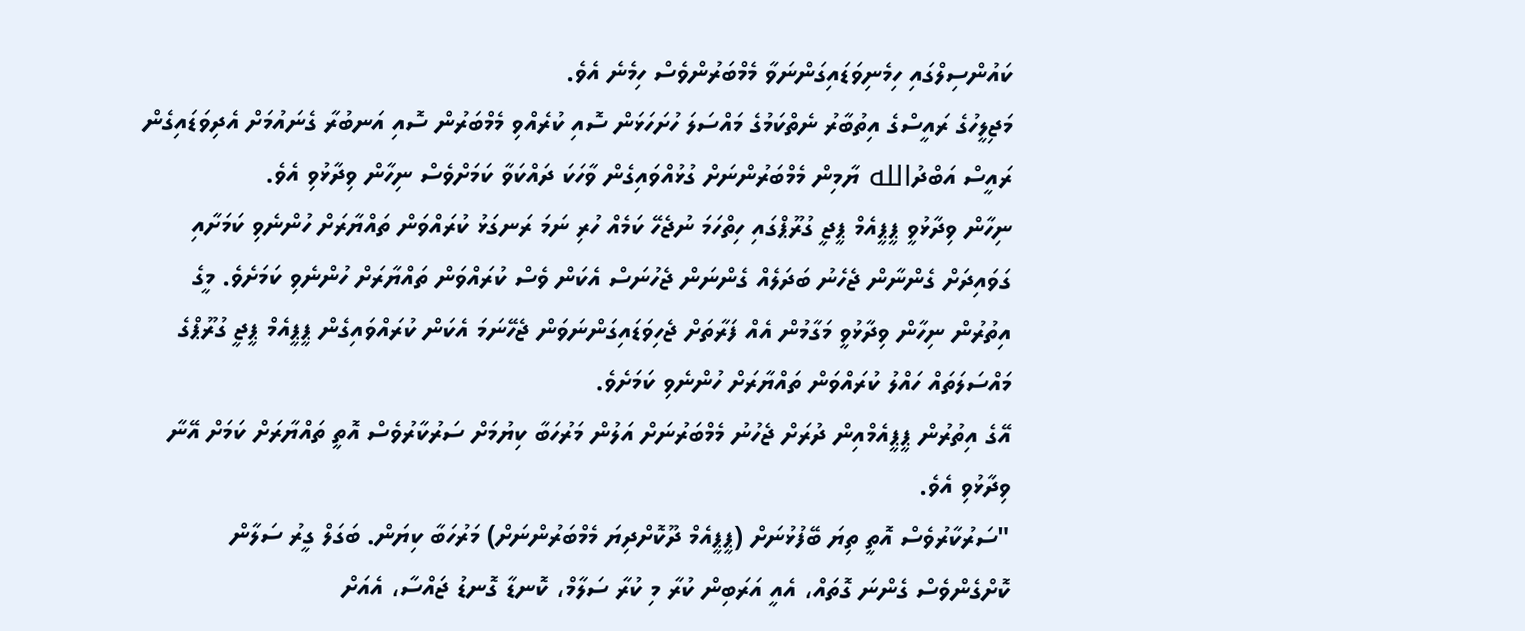ކައުންސިލްގައި ހިމެނިވަޑައިގަންނަވާ މެމްބަރުންވެސް ހިމެނެ އެވެ.
މަޖިލީހުގެ ރައީސްގެ އިތުބާރު ނެތްކަމުގެ މައްސަލަ ހުށަހަޅަން ސޮއި ކުރެއްވި މެމްބަރުން ސޮއި އަނބުރާ ގެނައުމަށް އެދިވަޑައިގެން ރައީސް އަބްދުالله ޔާމިން މެމްބަރުންނަށް ގުޅުއްވައިގެން ވާހަކަ ދައްކަވާ ކަމަށްވެސް ނިހާން ވިދާޅުވި އެވެ.
ނިހާން ވިދާޅުވީ ޕީޕީއެމް ޕީޖީ ގުރޫޕްގައި ހިތްހަމަ ނުޖެހޭ ކަމެއް ހުރި ނަމަ ރަނގަޅު ކުރައްވަން ތައްޔާރަށް ހުންނެވި ކަމަށާއި ގަވައިދަށް ގެންނާން ޖެހެނު ބަދަލެއް ގެންނަން ޖެހުނަސް އެކަން ވެސް ކުރައްވަން ތައްޔާރަށް ހުންނެވި ކަމަށެވެ. މީގެ އިތުރުން ނިހާން ވިދާޅުވީ މަގާމުން އެއް ފަރާތަށް ޖެހިވަޑައިގަންނަވަން ޖެހޭނަމަ އެކަން ކުރައްވައިގެން ޕީޕީއެމް ޕީޖީ ގުރޫޕްގެ މައްސަލަތައް ހައްލު ކުރައްވަން ތައްޔާރަށް ހުންނެވި ކަމަށެވެ.
އޭގެ އިތުރުން ޕީޕީއެމްއިން ދުރަށް ޖެހުނު މެމްބަރުނަށް އަލުން މަރުހަބާ ކިޔުމަށް ސަރުކާރުވެސް އޮތީ ތައްޔާރަށް ކަމަށް އޭނާ ވިދާޅުވި އެވެ.
"ސަރުކާރުވެސް އޮތީ ތިޔަ ބޭފުޅުނަށް (ޕީޕީއެމް ދޫކޮށްދިޔަ މެމްބަރުންނަށް) މަރުހަބާ ކިޔަން. ބަގަލް ގީރު ސަލާން ކޮށްގެންވެސް ގެންނަ ގޮތައް، އެއީ އަރަބިން ކުރާ މި ކުރާ ސަލާމް، ކޮނޑާ ގޮނޑު ޖައްސާ، އެއަށް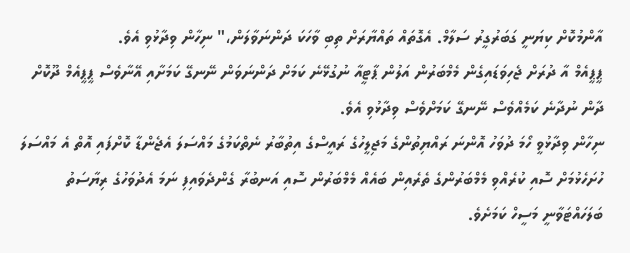އާންމުކޮށް ކިޔަނީ ގަބަރުގީރު ސަލާމް. އެގޮތައް ތައްޔާރަށް ތިބި ވާހަކަ ދަންނަވާލަން،" ނިހާން ވިދާޅުވި އެވެ.
ޕީޕީއެމް އާ ދުރަށް ޖެހިވަޑައިގެން މެމްބަރުން އަލުން ޕާޓީއާ ނުގުޅޭނެ ކަމަށް ދަންނަވަން ނޭނގޭ ކަމަށާއި އޭނާވެސް ޕީޕީއެމް ދޫކޮށް ދާން ނުދާނެ ކަމެއްވެސް ނޭނގޭ ކަމަށްވެސް ވިދާޅުވި އެވެ.
ނިހާން ވިދާޅުވީ ހޯމަ ދުވަހު އޮންނަ ރައްޔިތުންގެ މަޖިލީހުގެ ރައީސްގެ އިތުބާރު ނެތްކަމުގެ މައްސަލަ އެޖެންޑާ ކޮށްފައި އޮތް އެ މައްސަލަ ހުށަހެޅުމަށް ސޮއި ކުރެއްވި މެމްބަރުންގެ ތެރެއިން ބައެއް މެމްބަރުން ސޮއި އަނބުރާ ގެންދެވައިފި ނަމަ އެދުވަހުގެ ރިޔާސަތު ބަލަހައްޓަވާނީ މަސީހް ކަމަށެވެ.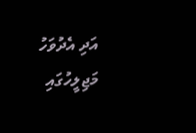އަދި އެދުވަހު މަޖިލީހުގައި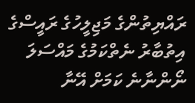ރައްޔިތުންގެ މަޖިލީހުގެ ރައީސްގެ އިތުބާރު ނެތްކަމުގެ މައްސަލަ ނޯންނާނެ ކަމަށް އޭނާ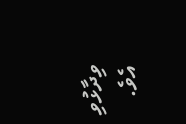ވިދާޅުވި އެވެ.